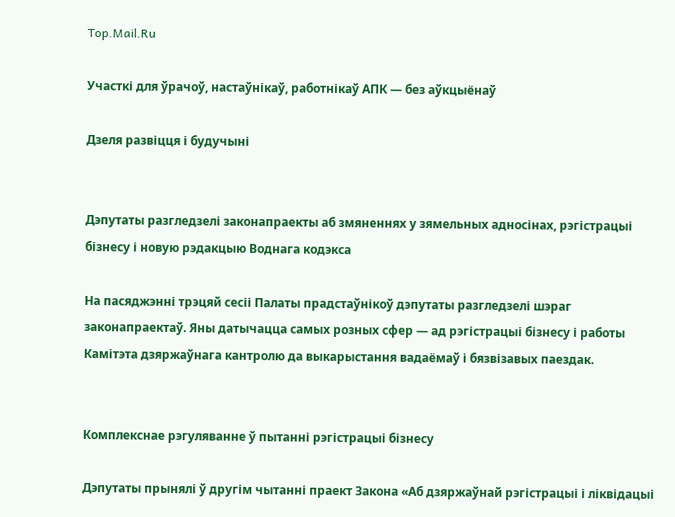Top.Mail.Ru

Участкі для ўрачоў, настаўнікаў, работнікаў АПК — без аўкцыёнаў

Дзеля развіцця і будучыні


Дэпутаты разгледзелі законапраекты аб змяненнях у зямельных адносінах, рэгістрацыі бізнесу і новую рэдакцыю Воднага кодэкса

На пасяджэнні трэцяй сесіі Палаты прадстаўнікоў дэпутаты разгледзелі шэраг законапраектаў. Яны датычацца самых розных сфер — ад рэгістрацыі бізнесу і работы Камітэта дзяржаўнага кантролю да выкарыстання вадаёмаў і бязвізавых паездак.


Комплекснае рэгуляванне ў пытанні рэгістрацыі бізнесу

Дэпутаты прынялі ў другім чытанні праект Закона «Аб дзяржаўнай рэгістрацыі і ліквідацыі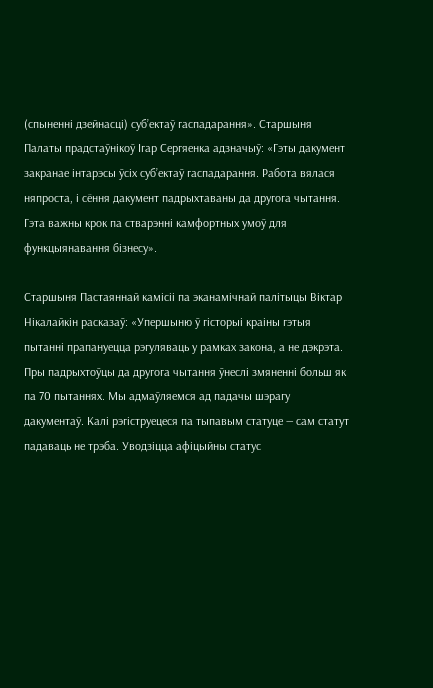(спыненні дзейнасці) суб’ектаў гаспадарання». Старшыня Палаты прадстаўнікоў Ігар Сергяенка адзначыў: «Гэты дакумент закранае інтарэсы ўсіх суб’ектаў гаспадарання. Работа вялася няпроста, і сёння дакумент падрыхтаваны да другога чытання. Гэта важны крок па стварэнні камфортных умоў для функцыянавання бізнесу».

Старшыня Пастаяннай камісіі па эканамічнай палітыцы Віктар Нікалайкін расказаў: «Упершыню ў гісторыі краіны гэтыя пытанні прапануецца рэгуляваць у рамках закона, а не дэкрэта. Пры падрыхтоўцы да другога чытання ўнеслі змяненні больш як па 70 пытаннях. Мы адмаўляемся ад падачы шэрагу дакументаў. Калі рэгіструецеся па тыпавым статуце — сам статут падаваць не трэба. Уводзіцца афіцыйны статус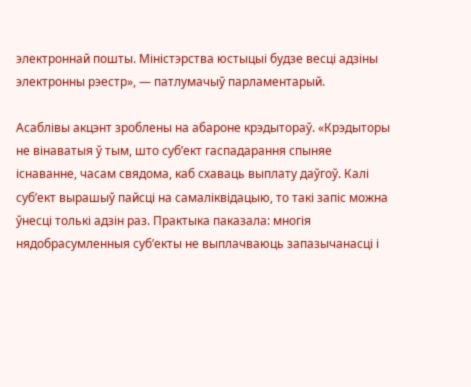электроннай пошты. Міністэрства юстыцыі будзе весці адзіны электронны рэестр», — патлумачыў парламентарый.

Асаблівы акцэнт зроблены на абароне крэдытораў. «Крэдыторы не вінаватыя ў тым, што суб’ект гаспадарання спыняе існаванне, часам свядома, каб схаваць выплату даўгоў. Калі суб’ект вырашыў пайсці на самаліквідацыю, то такі запіс можна ўнесці толькі адзін раз. Практыка паказала: многія нядобрасумленныя суб’екты не выплачваюць запазычанасці і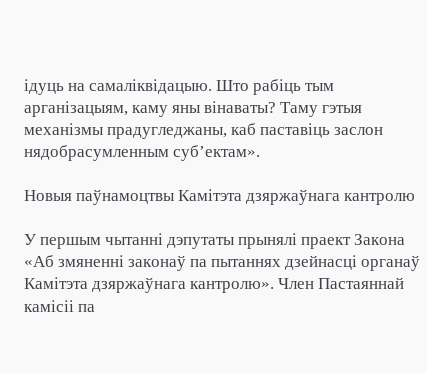ідуць на самаліквідацыю. Што рабіць тым арганізацыям, каму яны вінаваты? Таму гэтыя механізмы прадугледжаны, каб паставіць заслон нядобрасумленным суб’ектам».

Новыя паўнамоцтвы Камітэта дзяржаўнага кантролю

У першым чытанні дэпутаты прынялі праект Закона «Аб змяненні законаў па пытаннях дзейнасці органаў Камітэта дзяржаўнага кантролю». Член Пастаяннай камісіі па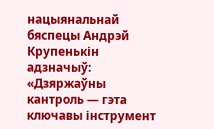нацыянальнай бяспецы Андрэй Крупенькін адзначыў: «Дзяржаўны кантроль — гэта ключавы інструмент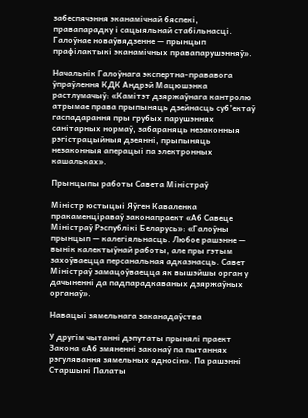забеспячэння эканамічнай бяспекі, правапарадку і сацыяльнай стабільнасці. Галоўнае новаўвядзенне — прынцып прафілактыкі эканамічных правапарушэнняў».

Начальнік Галоўнага экспертна-прававога ўпраўлення КДК Андрэй Мацюшэнка растлумачыў: «Камітэт дзяржаўнага кантролю атрымае права прыпыняць дзейнасць суб’ектаў гаспадарання пры грубых парушэннях санітарных нормаў, забараняць незаконныя рэгістрацыйныя дзеянні, прыпыняць незаконныя аперацыі па электронных кашальках».

Прынцыпы работы Савета Міністраў

Міністр юстыцыі Яўген Каваленка пракаменціраваў законапраект «Аб Савеце Міністраў Рэспублікі Беларусь»: «Галоўны прынцып — калегіяльнасць. Любое рашэнне — вынік калектыўнай работы, але пры гэтым захоўваецца персанальная адказнасць. Савет Міністраў замацоўваецца як вышэйшы орган у дачыненні да падпарадкаваных дзяржаўных органаў».

Навацыі зямельнага заканадаўства

У другім чытанні дэпутаты прынялі праект Закона «Аб змяненні законаў па пытаннях рэгулявання зямельных адносін». Па рашэнні Старшыні Палаты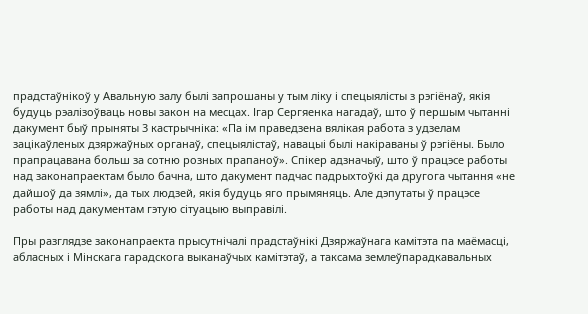прадстаўнікоў у Авальную залу былі запрошаны у тым ліку і спецыялісты з рэгіёнаў, якія будуць рэалізоўваць новы закон на месцах. Ігар Сергяенка нагадаў, што ў першым чытанні дакумент быў прыняты 3 кастрычніка: «Па ім праведзена вялікая работа з удзелам зацікаўленых дзяржаўных органаў, спецыялістаў, навацыі былі накіраваны ў рэгіёны. Было прапрацавана больш за сотню розных прапаноў». Спікер адзначыў, што ў працэсе работы над законапраектам было бачна, што дакумент падчас падрыхтоўкі да другога чытання «не дайшоў да зямлі», да тых людзей, якія будуць яго прымяняць. Але дэпутаты ў працэсе работы над дакументам гэтую сітуацыю выправілі.

Пры разглядзе законапраекта прысутнічалі прадстаўнікі Дзяржаўнага камітэта па маёмасці, абласных і Мінскага гарадскога выканаўчых камітэтаў, а таксама землеўпарадкавальных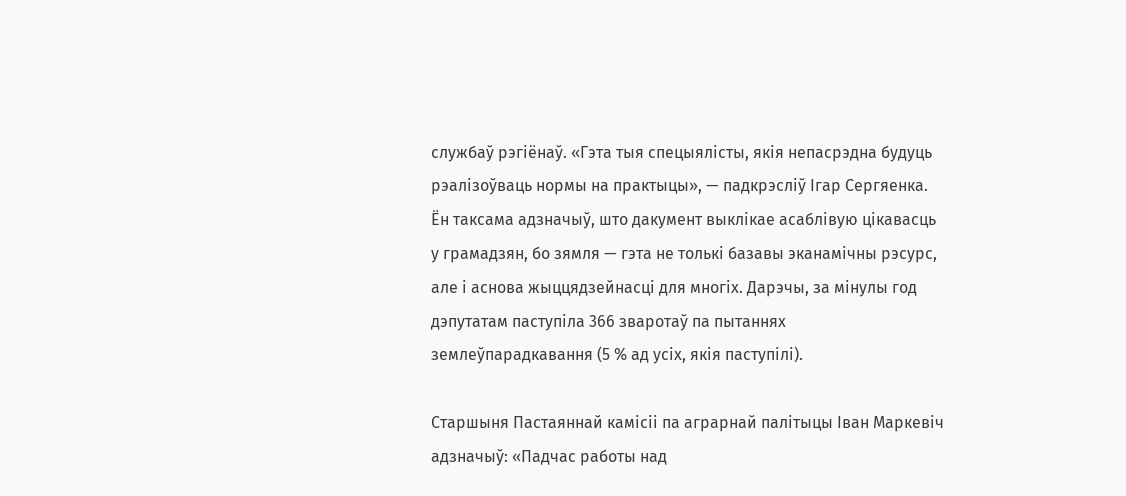службаў рэгіёнаў. «Гэта тыя спецыялісты, якія непасрэдна будуць рэалізоўваць нормы на практыцы», — падкрэсліў Ігар Сергяенка. Ён таксама адзначыў, што дакумент выклікае асаблівую цікавасць у грамадзян, бо зямля — гэта не толькі базавы эканамічны рэсурс, але і аснова жыццядзейнасці для многіх. Дарэчы, за мінулы год дэпутатам паступіла 366 зваротаў па пытаннях землеўпарадкавання (5 % ад усіх, якія паступілі).

Старшыня Пастаяннай камісіі па аграрнай палітыцы Іван Маркевіч адзначыў: «Падчас работы над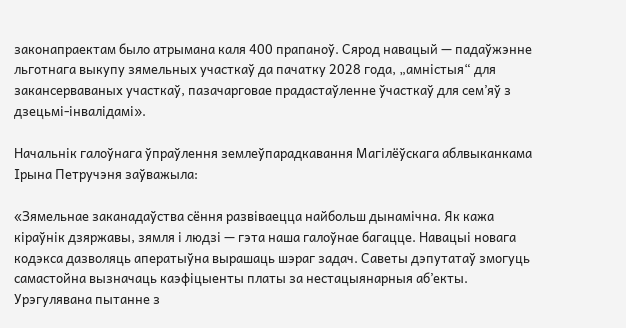законапраектам было атрымана каля 400 прапаноў. Сярод навацый — падаўжэнне льготнага выкупу зямельных участкаў да пачатку 2028 года, „амністыя“ для закансерваваных участкаў, пазачарговае прадастаўленне ўчасткаў для сем’яў з дзецьмі-інвалідамі».

Начальнік галоўнага ўпраўлення землеўпарадкавання Магілёўскага аблвыканкама Ірына Петручэня заўважыла:

«Зямельнае заканадаўства сёння развіваецца найбольш дынамічна. Як кажа кіраўнік дзяржавы, зямля і людзі — гэта наша галоўнае багацце. Навацыі новага кодэкса дазволяць аператыўна вырашаць шэраг задач. Саветы дэпутатаў змогуць самастойна вызначаць каэфіцыенты платы за нестацыянарныя аб’екты. Урэгулявана пытанне з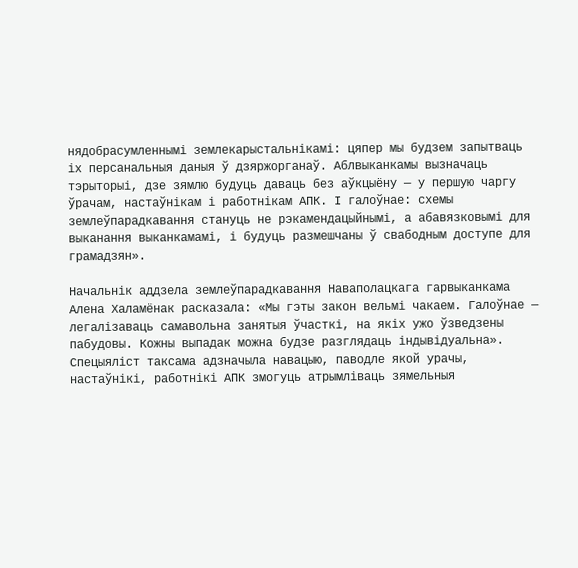нядобрасумленнымі землекарыстальнікамі: цяпер мы будзем запытваць іх персанальныя даныя ў дзяржорганаў. Аблвыканкамы вызначаць тэрыторыі, дзе зямлю будуць даваць без аўкцыёну — у першую чаргу ўрачам, настаўнікам і работнікам АПК. І галоўнае: схемы землеўпарадкавання стануць не рэкамендацыйнымі, а абавязковымі для выканання выканкамамі, і будуць размешчаны ў свабодным доступе для грамадзян».

Начальнік аддзела землеўпарадкавання Наваполацкага гарвыканкама Алена Халамёнак расказала: «Мы гэты закон вельмі чакаем. Галоўнае — легалізаваць самавольна занятыя ўчасткі, на якіх ужо ўзведзены пабудовы. Кожны выпадак можна будзе разглядаць індывідуальна». Спецыяліст таксама адзначыла навацыю, паводле якой урачы, настаўнікі, работнікі АПК змогуць атрымліваць зямельныя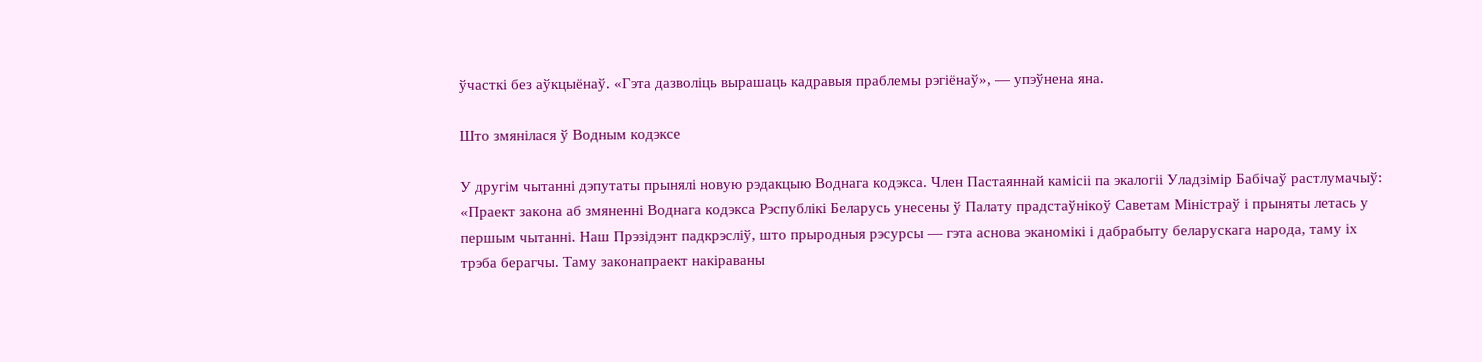ўчасткі без аўкцыёнаў. «Гэта дазволіць вырашаць кадравыя праблемы рэгіёнаў», — упэўнена яна.

Што змянілася ў Водным кодэксе

У другім чытанні дэпутаты прынялі новую рэдакцыю Воднага кодэкса. Член Пастаяннай камісіі па экалогіі Уладзімір Бабічаў растлумачыў: «Праект закона аб змяненні Воднага кодэкса Рэспублікі Беларусь унесены ў Палату прадстаўнікоў Саветам Міністраў і прыняты летась у першым чытанні. Наш Прэзідэнт падкрэсліў, што прыродныя рэсурсы — гэта аснова эканомікі і дабрабыту беларускага народа, таму іх трэба берагчы. Таму законапраект накіраваны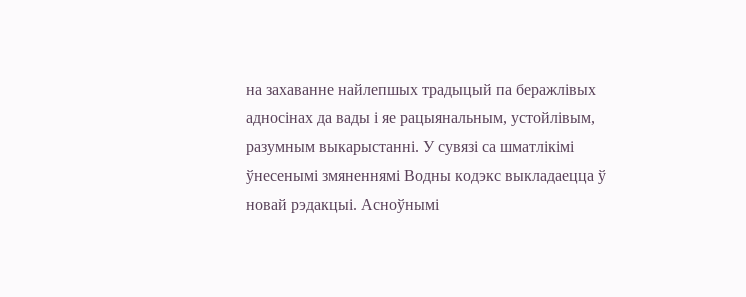на захаванне найлепшых традыцый па беражлівых адносінах да вады і яе рацыянальным, устойлівым, разумным выкарыстанні. У сувязі са шматлікімі ўнесенымі змяненнямі Водны кодэкс выкладаецца ў новай рэдакцыі. Асноўнымі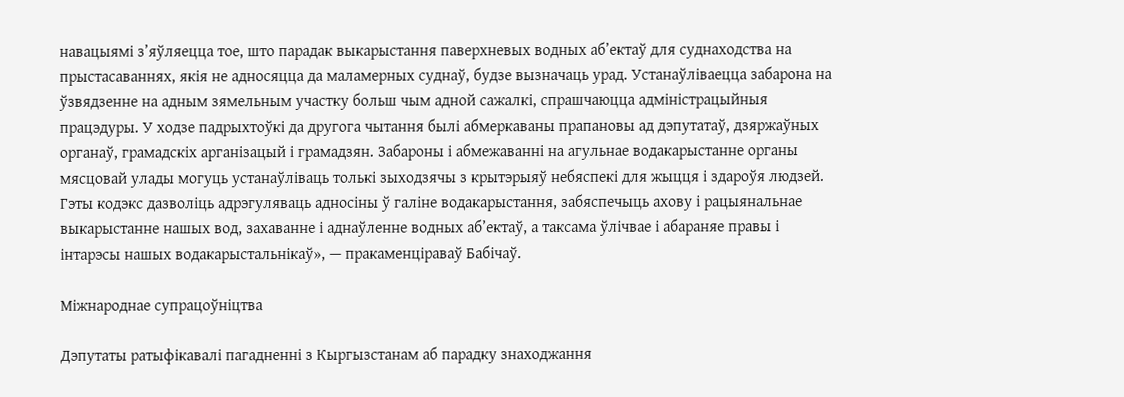навацыямі з’яўляецца тое, што парадак выкарыстання паверхневых водных аб’ектаў для суднаходства на прыстасаваннях, якія не адносяцца да маламерных суднаў, будзе вызначаць урад. Устанаўліваецца забарона на ўзвядзенне на адным зямельным участку больш чым адной сажалкі, спрашчаюцца адміністрацыйныя працэдуры. У ходзе падрыхтоўкі да другога чытання былі абмеркаваны прапановы ад дэпутатаў, дзяржаўных органаў, грамадскіх арганізацый і грамадзян. Забароны і абмежаванні на агульнае водакарыстанне органы мясцовай улады могуць устанаўліваць толькі зыходзячы з крытэрыяў небяспекі для жыцця і здароўя людзей. Гэты кодэкс дазволіць адрэгуляваць адносіны ў галіне водакарыстання, забяспечыць ахову і рацыянальнае выкарыстанне нашых вод, захаванне і аднаўленне водных аб’ектаў, а таксама ўлічвае і абараняе правы і інтарэсы нашых водакарыстальнікаў», — пракаменціраваў Бабічаў.

Міжнароднае супрацоўніцтва

Дэпутаты ратыфікавалі пагадненні з Кыргызстанам аб парадку знаходжання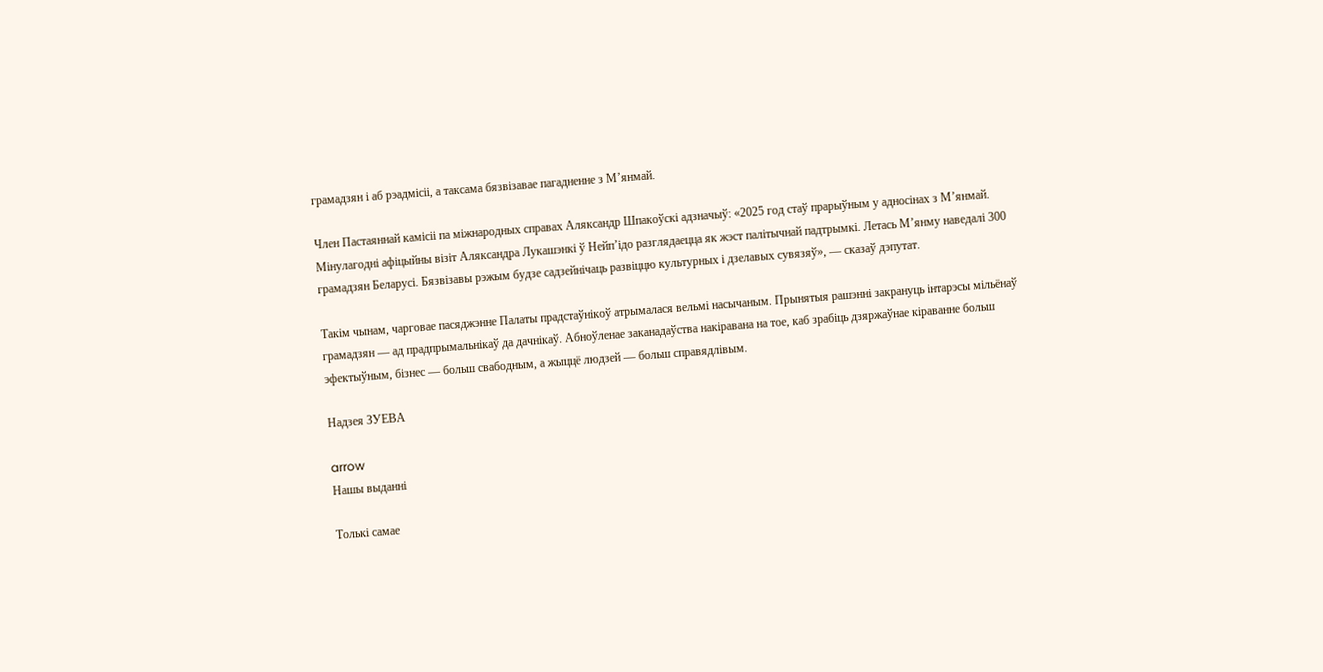грамадзян і аб рэадмісіі, а таксама бязвізавае пагадненне з М’янмай.

Член Пастаяннай камісіі па міжнародных справах Аляксандр Шпакоўскі адзначыў: «2025 год стаў прарыўным у адносінах з М’янмай. Мінулагодні афіцыйны візіт Аляксандра Лукашэнкі ў Нейп’ідо разглядаецца як жэст палітычнай падтрымкі. Летась М’янму наведалі 300 грамадзян Беларусі. Бязвізавы рэжым будзе садзейнічаць развіццю культурных і дзелавых сувязяў», — сказаў дэпутат.

Такім чынам, чарговае пасяджэнне Палаты прадстаўнікоў атрымалася вельмі насычаным. Прынятыя рашэнні закрануць інтарэсы мільёнаў грамадзян — ад прадпрымальнікаў да дачнікаў. Абноўленае заканадаўства накіравана на тое, каб зрабіць дзяржаўнае кіраванне больш эфектыўным, бізнес — больш свабодным, а жыццё людзей — больш справядлівым.

Надзея ЗУЕВА

arrow
Нашы выданні

Толькі самае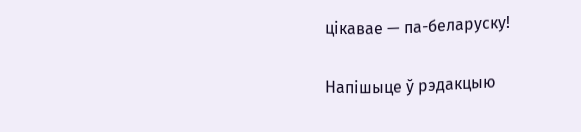цікавае — па-беларуску!

Напішыце ў рэдакцыю